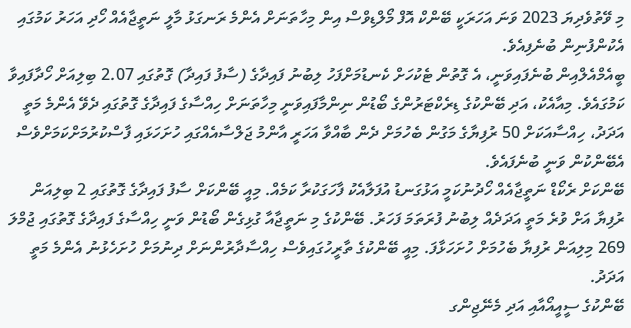މި ވޭތުވެދިޔަ 2023 ވަނަ އަހަރަކީ ބޭންކް އޮފް މޯލްޑިވްސް އިން މިހާތަނަށް އެންމެ ރަނގަޅު މާލީ ނަތީޖާއެއް ހޯދި އަހަރު ކަމުގައި އެކުންފުނިން ބުނެފިއެވެ.
ބީއެމްއެލްއިން ބުނެފައިވަނީ، އެ ގޮތުން ޓެކުހަށް ކެނޑުމަށްފަހު ލިބުނު ފައިދާގެ (ސާފު ފައިދާ) ގޮތުގައި 2.07 ބިލިއަށް ހޯދާފައިވާ ކަމުގައެވެ. މިއާއެކު، އަދި ބޭންކުގެ ޑިރެކްޓަރުންގެ ބޯޑުން ނިންމާފައިވަނީ މިހާތަނަށް ހިއްސާގެ ފައިދާގެ ގޮތުގައި ދެވޭ އެންމެ މަތީ އަދަދު، ހިއްސާއަކަށް 50 ރުފިޔާގެ މަގުން ބެހުމަށް ދެން ބާއްވާ އަހަރީ އާންމު ޖަލްސާއެއްގައި ހުށަހަޅައި ފާސްކުރުމަށްކަމަށްވެސް އެބޭންކުން ވަނީ ބުނެފައެވެ.
ބޭންކަށް ރެކޯޑް ނަތީޖާއެއް ހޯދުނުކަމީ އަޅުގަނޑު އުފަލާއެކު ފާހަގަކުރާ ކަމެއް. މިއީ ބޭންކަށް ސާފު ފައިދާގެ ގޮތުގައި 2 ބިލިއަން ރުފިޔާ އަށް ވުރެ މަތީ އަދަދެއް ލިބުނު ފުރަތަމަ ފަހަރު. ބޭންކުގެ މި ނަތީޖާއާ ގުޅިގެން ބޯޑުން ވަނީ ހިއްސާގެ ފައިދާގެ ގޮތުގައި ޖުމްލަ 269 މިލިއަން ރުފިޔާ ބެހުމަށް ހުށަހަޅާފަ. މިއީ ބޭންކުގެ ތާރީހުގައިވެސް ހިއްސާދާރުންނަށް ދިނުމަށް ހުށަހެޅުނު އެންމެ މަތީ އަދަދު.
ބޭންކުގެ ސީއީއޯއާއި އަދި މެނޭޖިންގ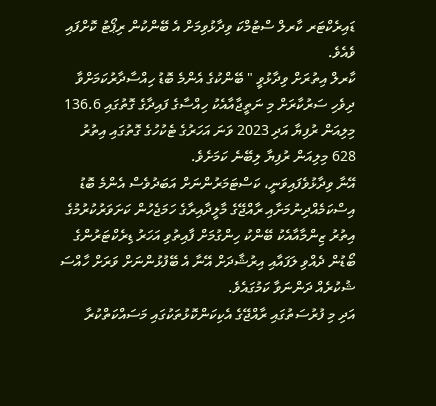ޑައިރެކްޓަރ ކާރލް ސްޓުމްކަ ވިދާޅުވިމަށް އެ ބޭންކުން ރިޕޯޓު ކޮށްފައި ވެއެވެ.
ކާރލް އިތުރަށް ވިދާޅުވީ " ބޭންކުގެ އެންމެ ބޮޑު ހިއްސާދާރުކަމަށްވާ ދިވެހި ސަރުކާރަށް މި ނަތީޖާއާއެކު ހިއްސާގެ ފައިދާގެ ގޮތުގައި 136.6 މިލިއަން ރުފިޔާ އަދި 2023 ވަނަ އަހަރުގެ ޓެކުހުގެ ގޮތުގައި އިތުރު 628 މިލިއަން ރުފިޔާ ލިބޭނެ ކަމަށެވެ.
އޭނާ ވިދާޅުވެފައިވަނީ، ކަސްޓަމަރުންނަށް އަބަދުވެސް އެންމެ ބޮޑު އިސްކަމެއްދިނުމަށާއި ރާއްޖޭގެ މާލީދާއިރާގެ ހަމަޖެހުން ކަށަވަރުކުރުމުގެ އިތުރު ޒިންމާއާއެކު ބޭންކު ހިންގުމަށް ފާއިތުވި އަހަރު ޑިރެކްޓަރުންގެ ބޯޑުން ދެއްވި ލަފައާއި އިރުޝާދަށް އޭނާ އެ ބޭފުޅުންނަށް ވަރަށް ހާއްސަ ޝުކުރެއް ދަންނަވާ ކަމުގައެވެ.
އަދި މި ފުރުސަތުގައި ރާއްޖޭގެ އެކިކަންކޮޅުތަކުގައި މަސައްކަތްކުރާ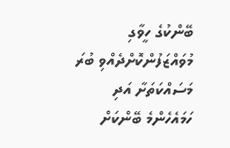ބޭންކުގެ ހީވާގި މުވައްޒަފުންކޮށްދެއްވި ބުރަ މަސައްކަތަށާ އަދި ހަމައެހެންމެ ބޭންކަށް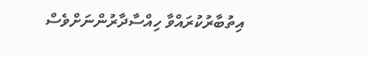އިތުބާރުކުރައްވާ ހިއްސާދާރުންނަށްވެސް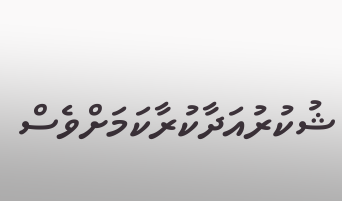ޝުކުރުއަދާކުރާކަމަށްވެސް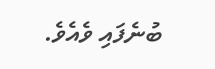ބުނެފައި ވެއެވެ.